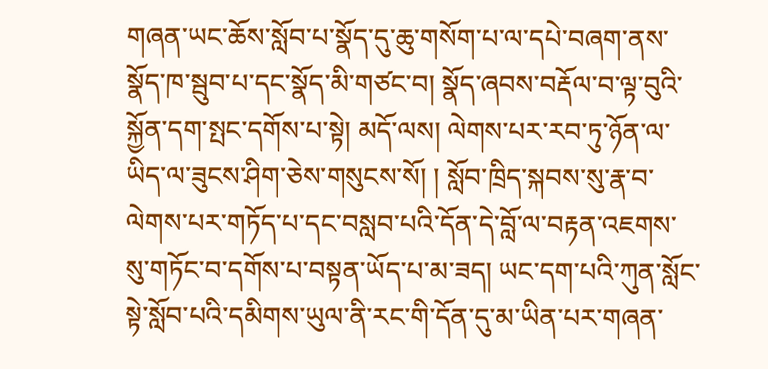གཞན་ཡང་ཆོས་སློབ་པ་སྣོད་དུ་ཆུ་གསོག་པ་ལ་དཔེ་བཞག་ནས་སྣོད་ཁ་སྦུབ་པ་དང་སྣོད་མི་གཙང་བ། སྣོད་ཞབས་བརྡོལ་བ་ལྟ་བུའི་སྐྱོན་དག་སྤང་དགོས་པ་སྟེ། མདོ་ལས། ལེགས་པར་རབ་ཏུ་ཉོན་ལ་ཡིད་ལ་ཟུངས་ཤིག་ཅེས་གསུངས་སོ། ། སློབ་ཁྲིད་སྐབས་སུ་རྣ་བ་ལེགས་པར་གཏོད་པ་དང་བསླབ་པའི་དོན་དེ་བློ་ལ་བརྟན་འཇགས་སུ་གཏོང་བ་དགོས་པ་བསྟན་ཡོད་པ་མ་ཟད། ཡང་དག་པའི་ཀུན་སློང་སྟེ་སློབ་པའི་དམིགས་ཡུལ་ནི་རང་གི་དོན་དུ་མ་ཡིན་པར་གཞན་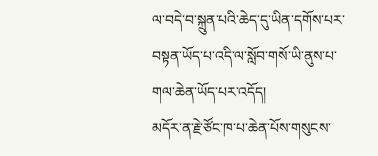ལ་བདེ་བ་སྐྲུན་པའི་ཆེད་དུ་ཡིན་དགོས་པར་བསྟན་ཡོད་པ་འདི་ལ་སློབ་གསོ་ཡི་ནུས་པ་གལ་ཆེན་ཡོད་པར་འདོད།
མདོར་ན་རྗེ་ཙོང་ཁ་པ་ཆེན་པོས་གསུངས་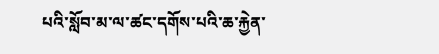པའི་སློབ་མ་ལ་ཚང་དགོས་པའི་ཆ་རྐྱེན་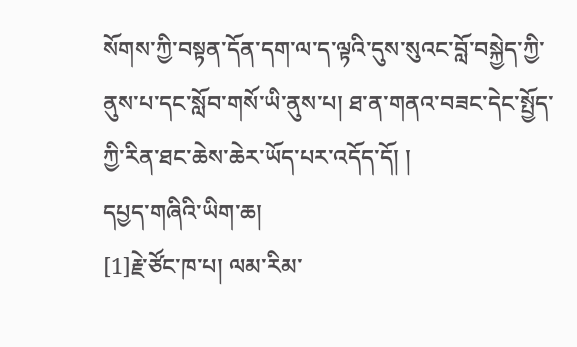སོགས་ཀྱི་བསྟན་དོན་དག་ལ་ད་ལྟའི་དུས་སུའང་བློ་བསྐྱེད་ཀྱི་ནུས་པ་དང་སློབ་གསོ་ཡི་ནུས་པ། ཐ་ན་གནའ་བཟང་དེང་སྤྱོད་ཀྱི་རིན་ཐང་ཆེས་ཆེར་ཡོད་པར་འདོད་དོ། །
དཔྱད་གཞིའི་ཡིག་ཆ།
[1]རྗེ་ཙོང་ཁ་པ། ལམ་རིམ་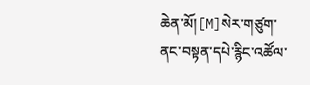ཆེན་མོ།[M]སེར་གཙུག་ནང་བསྟན་དཔེ་རྙིང་འཚོལ་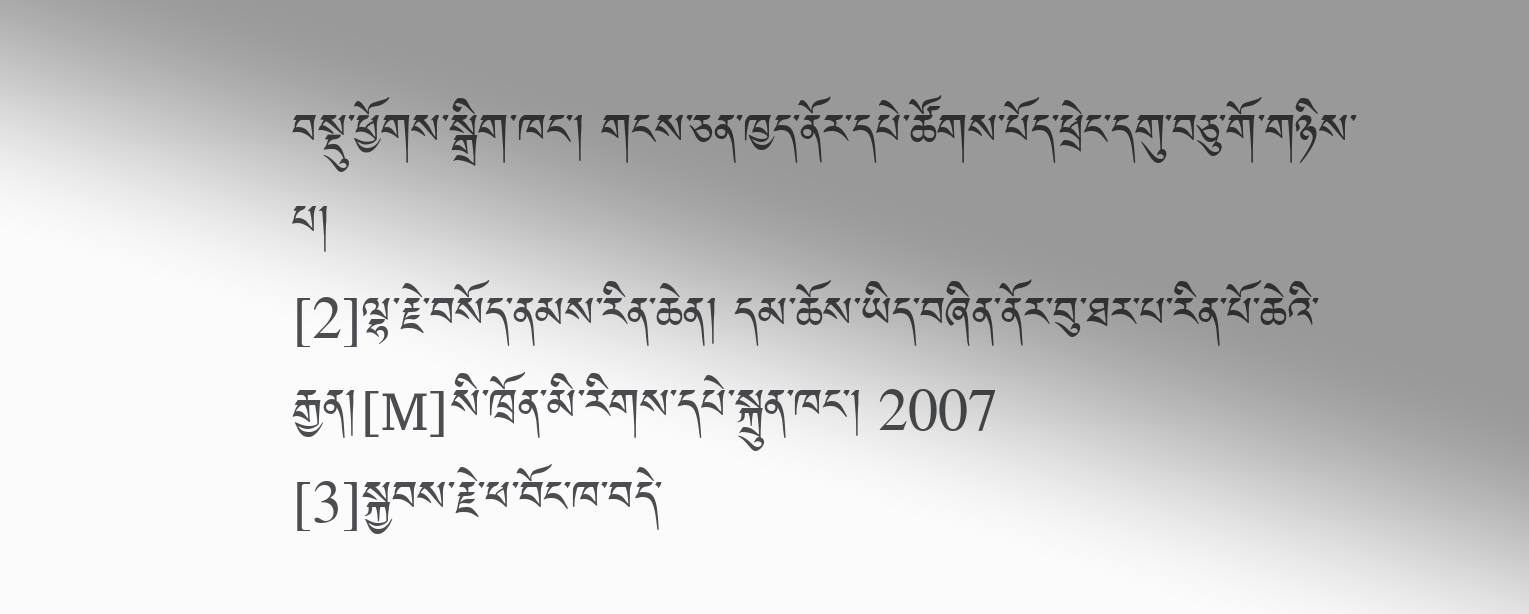བསྡུ་ཕྱོགས་སྒྲིག་ཁང་། གངས་ཅན་ཁྱད་ནོར་དཔེ་ཚོགས་པོད་ཕྲེང་དགུ་བཅུ་གོ་གཉིས་པ།
[2]ལྷ་རྗེ་བསོད་ནམས་རིན་ཆེན། དམ་ཆོས་ཡིད་བཞིན་ནོར་བུ་ཐར་པ་རིན་པོ་ཆེའི་རྒྱན།[M]སི་ཁྲོན་མི་རིགས་དཔེ་སྐྲུན་ཁང་། 2007
[3]སྐྱབས་རྗེ་ཕ་བོང་ཁ་བདེ་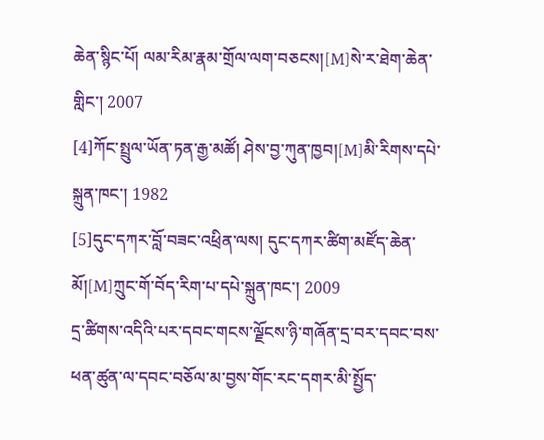ཆེན་སྙིང་པོ། ལམ་རིམ་རྣམ་གྲོལ་ལག་བཅངས།[M]སེ་ར་ཐེག་ཆེན་གླིང་། 2007
[4]ཀོང་སྤྲུལ་ཡོན་ཏན་རྒྱ་མཚོ། ཤེས་བྱ་ཀུན་ཁྱབ།[M]མི་རིགས་དཔེ་སྐྲུན་ཁང་། 1982
[5]དུང་དཀར་བློ་བཟང་འཕྲིན་ལས། དུང་དཀར་ཚིག་མཛོད་ཆེན་མོ།[M]ཀྲུང་གོ་བོད་རིག་པ་དཔེ་སྐྲུན་ཁང་། 2009
དྲ་ཚིགས་འདིའི་པར་དབང་གངས་ལྗོངས་ཉི་གཞོན་དྲ་བར་དབང་བས་ཕན་ཚུན་ལ་དབང་བཅོལ་མ་བྱས་གོང་རང་དགར་མི་སྤྱོད་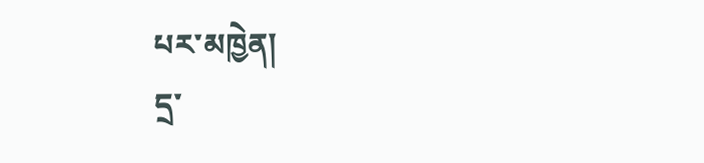པར་མཁྱེན།
དྲ་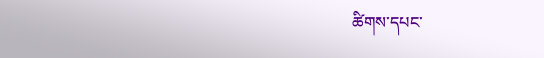ཚིགས་དཔང་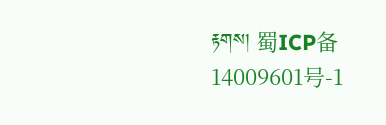རྟགས། 蜀ICP备14009601号-1